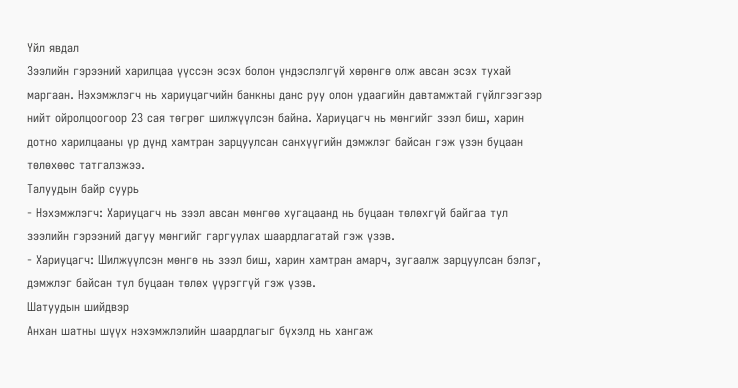Үйл явдал
Зээлийн гэрээний харилцаа үүссэн эсэх болон үндэслэлгүй хөрөнгө олж авсан эсэх тухай маргаан. Нэхэмжлэгч нь хариуцагчийн банкны данс руу олон удаагийн давтамжтай гүйлгээгээр нийт ойролцоогоор 23 сая төгрөг шилжүүлсэн байна. Хариуцагч нь мөнгийг зээл биш, харин дотно харилцааны үр дүнд хамтран зарцуулсан санхүүгийн дэмжлэг байсан гэж үзэн буцаан төлөхөөс татгалзжээ.
Талуудын байр суурь
- Нэхэмжлэгч: Хариуцагч нь зээл авсан мөнгөө хугацаанд нь буцаан төлөхгүй байгаа тул зээлийн гэрээний дагуу мөнгийг гаргуулах шаардлагатай гэж үзэв.
- Хариуцагч: Шилжүүлсэн мөнгө нь зээл биш, харин хамтран амарч, зугаалж зарцуулсан бэлэг, дэмжлэг байсан тул буцаан төлөх үүрэггүй гэж үзэв.
Шатуудын шийдвэр
Анхан шатны шүүх нэхэмжлэлийн шаардлагыг бүхэлд нь хангаж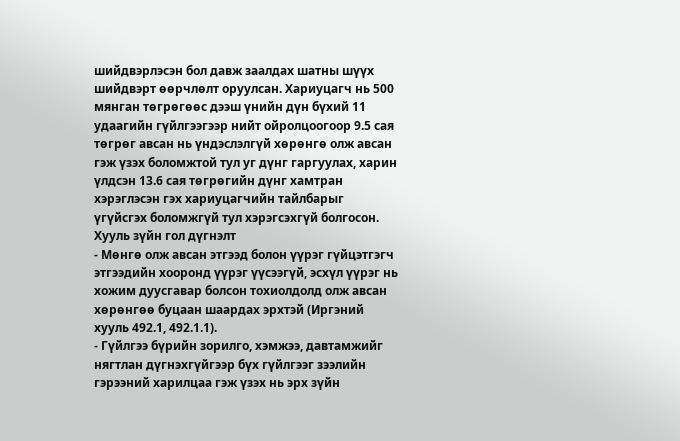шийдвэрлэсэн бол давж заалдах шатны шүүх шийдвэрт өөрчлөлт оруулсан. Хариуцагч нь 500 мянган төгрөгөөс дээш үнийн дүн бүхий 11 удаагийн гүйлгээгээр нийт ойролцоогоор 9.5 сая төгрөг авсан нь үндэслэлгүй хөрөнгө олж авсан гэж үзэх боломжтой тул уг дүнг гаргуулах, харин үлдсэн 13.6 сая төгрөгийн дүнг хамтран хэрэглэсэн гэх хариуцагчийн тайлбарыг үгүйсгэх боломжгүй тул хэрэгсэхгүй болгосон.
Хууль зүйн гол дүгнэлт
- Мөнгө олж авсан этгээд болон үүрэг гүйцэтгэгч этгээдийн хооронд үүрэг үүсээгүй, эсхүл үүрэг нь хожим дуусгавар болсон тохиолдолд олж авсан хөрөнгөө буцаан шаардах эрхтэй (Иргэний хууль 492.1, 492.1.1).
- Гүйлгээ бүрийн зорилго, хэмжээ, давтамжийг нягтлан дүгнэхгүйгээр бүх гүйлгээг зээлийн гэрээний харилцаа гэж үзэх нь эрх зүйн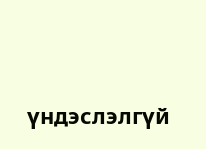үндэслэлгүй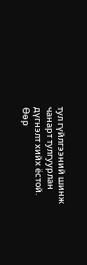тул гүйлгээний шинж чанарт тулгуурлан дүгнэлт хийх ёстой.
Өөр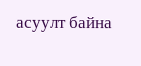асуулт байна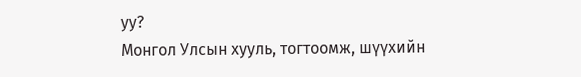уу?
Монгол Улсын хууль, тогтоомж, шүүхийн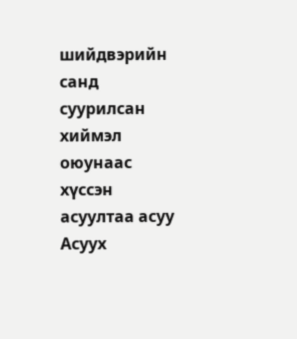шийдвэрийн санд суурилсан хиймэл оюунаас хүссэн асуултаа асуу
Асуух